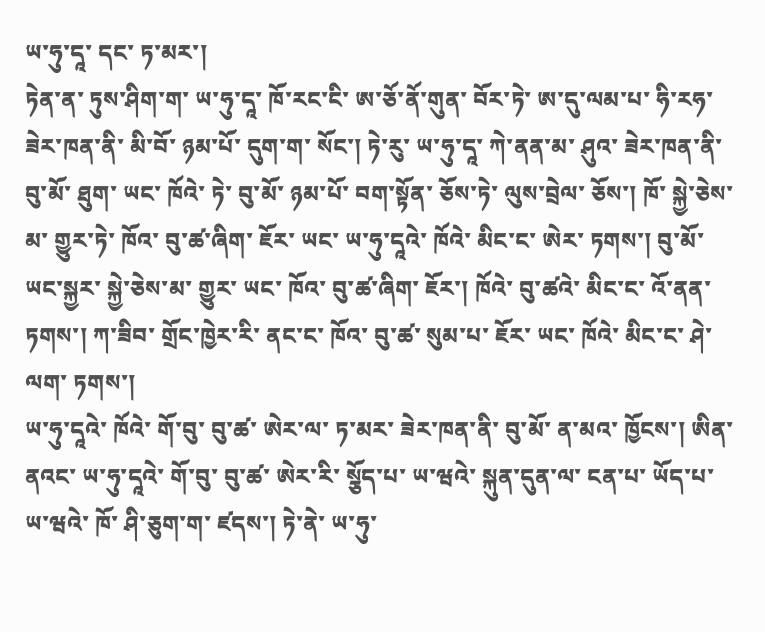ཡ་ཧུ་དཱ་ དང་ ཏ་མར་།
ཏེན་ན་ ཏུས་ཤིག་ག་ ཡ་ཧུ་དཱ་ ཁོ་རང་ངི་ ཨ་ཅོ་ནོ་གུན་ བོར་ཏེ་ ཨ་དུ་ལམ་པ་ ཧི་རཧ་ ཟེར་ཁན་ནི་ མི་བོ་ ཉམ་པོ་ དུག་ག་ སོང་། ཏེ་རུ་ ཡ་ཧུ་དཱ་ ཀེ་ནན་མ་ ཤུའ་ ཟེར་ཁན་ནི་ བུ་མོ་ ཐུག་ ཡང་ ཁོའེ་ ཏེ་ བུ་མོ་ ཉམ་པོ་ བག་སྟོན་ ཅོས་ཏེ་ ལུས་བྲེལ་ ཅོས་། ཁོ་ སྐྱེ་ཅེས་མ་ གྱུར་ཏེ་ ཁོའ་ བུ་ཚ་ཞིག་ ཇོར་ ཡང་ ཡ་ཧུ་དཱའེ་ ཁོའེ་ མིང་ང་ ཨེར་ ཏགས་། བུ་མོ་ ཡང་སྐྱར་ སྐྱེ་ཅེས་མ་ གྱུར་ ཡང་ ཁོའ་ བུ་ཚ་ཞིག་ ཇོར་། ཁོའེ་ བུ་ཚའེ་ མིང་ང་ འོ་ནན་ ཏགས་། ཀ་ཟིབ་ གྲོང་ཁྱེར་རི་ ནང་ང་ ཁོའ་ བུ་ཚ་ སུམ་པ་ ཇོར་ ཡང་ ཁོའེ་ མིང་ང་ ཤེ་ལག་ ཏགས་།
ཡ་ཧུ་དཱའེ་ ཁོའེ་ གོ་བུ་ བུ་ཚ་ ཨེར་ལ་ ཏ་མར་ ཟེར་ཁན་ནི་ བུ་མོ་ ན་མའ་ ཁྱོངས་། ཨིན་ནའང་ ཡ་ཧུ་དཱའེ་ གོ་བུ་ བུ་ཚ་ ཨེར་རི་ སྕོད་པ་ ཡ་ཝའེ་ སྐུན་དུན་ལ་ ངན་པ་ ཡོད་པ་ ཡ་ཝའེ་ ཁོ་ ཤི་ཅུག་ག་ ཛདས་། ཏེ་ནེ་ ཡ་ཧུ་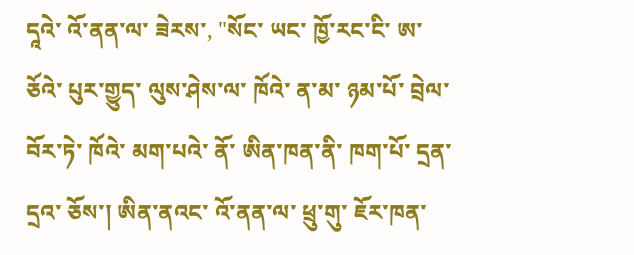དཱའེ་ འོ་ནན་ལ་ ཟེརས་, "སོང་ ཡང་ ཁྱོ་རང་ངི་ ཨ་ཅོའེ་ པུར་གྱུད་ ལུས་ཤེས་ལ་ ཁོའེ་ ན་མ་ ཉམ་པོ་ བྲེལ་ བོར་ཏེ་ ཁོའེ་ མག་པའེ་ ནོ་ ཨིན་ཁན་ནི་ ཁག་པོ་ དྲན་དྲའ་ ཅོས་། ཨིན་ནའང་ འོ་ནན་ལ་ ཕྲུ་གུ་ ཇོར་ཁན་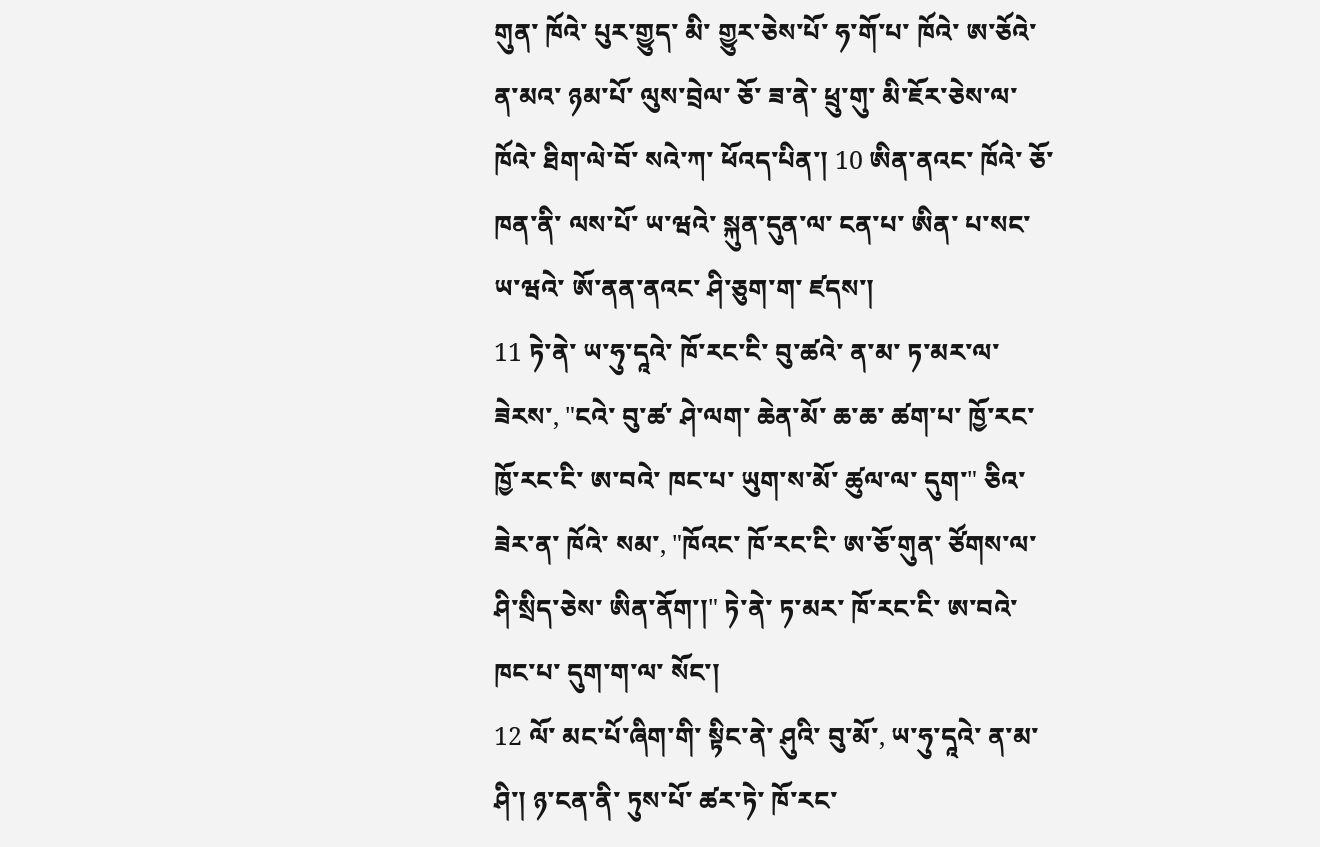གུན་ ཁོའེ་ པུར་གྱུད་ མི་ གྱུར་ཅེས་པོ་ ཧ་གོ་པ་ ཁོའེ་ ཨ་ཅོའེ་ ན་མའ་ ཉམ་པོ་ ལུས་བྲེལ་ ཅོ་ ཟ་ནེ་ ཕྲུ་གུ་ མི་ཇོར་ཅེས་ལ་ ཁོའེ་ ཐིག་ལེ་བོ་ སའེ་ཀ་ ཕོའད་པིན་། 10 ཨིན་ནའང་ ཁོའེ་ ཅོ་ཁན་ནི་ ལས་པོ་ ཡ་ཝའེ་ སྐུན་དུན་ལ་ ངན་པ་ ཨིན་ པ་སང་ ཡ་ཝའེ་ ཨོ་ནན་ནའང་ ཤི་ཅུག་ག་ ཛདས་།
11 ཏེ་ནེ་ ཡ་ཧུ་དཱའེ་ ཁོ་རང་ངི་ བུ་ཚའེ་ ན་མ་ ཏ་མར་ལ་ ཟེརས་, "ངའེ་ བུ་ཚ་ ཤེ་ལག་ ཆེན་མོ་ ཆ་ཆ་ ཚག་པ་ ཁྱོ་རང་ ཁྱོ་རང་ངི་ ཨ་བའེ་ ཁང་པ་ ཡུག་ས་མོ་ ཚུལ་ལ་ དུག་" ཅིའ་ཟེར་ན་ ཁོའེ་ སམ་, "ཁོའང་ ཁོ་རང་ངི་ ཨ་ཅོ་གུན་ ཙོགས་ལ་ ཤི་སྲིད་ཅེས་ ཨིན་ནོག་།" ཏེ་ནེ་ ཏ་མར་ ཁོ་རང་ངི་ ཨ་བའེ་ ཁང་པ་ དུག་ག་ལ་ སོང་།
12 ལོ་ མང་པོ་ཞིག་གི་ སྟིང་ནེ་ ཤུའི་ བུ་མོ་, ཡ་ཧུ་དཱའེ་ ན་མ་ ཤི་། ཉ་ངན་ནི་ ཏུས་པོ་ ཚར་ཏེ་ ཁོ་རང་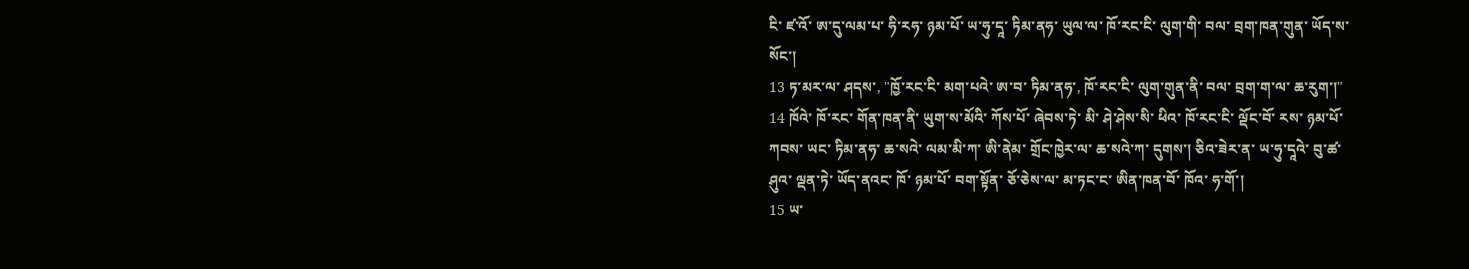ངི་ ཛ་འོ་ ཨ་དུ་ལམ་པ་ ཧི་རཧ་ ཉམ་པོ་ ཡ་ཧུ་དཱ་ ཏིམ་ནཧ་ ཡུལ་ལ་ ཁོ་རང་ངི་ ལུག་གི་ བལ་ བྲག་ཁན་གུན་ ཡོད་ས་ སོང་།
13 ཏ་མར་ལ་ ཤདས་, "ཁྱོ་རང་ངི་ མག་པའེ་ ཨ་བ་ ཏིམ་ནཧ་, ཁོ་རང་ངི་ ལུག་གུན་ནི་ བལ་ བྲག་ག་ལ་ ཆ་རུག་།" 14 ཁོའེ་ ཁོ་རང་ གོན་ཁན་ནི་ ཡུག་ས་མོའི་ ཀོས་པོ་ ཞེབས་ཏེ་ མི་ ཤེ་ཤེས་སི་ ཕིའ་ ཁོ་རང་ངི་ ལྡོང་བོ་ རས་ ཉམ་པོ་ ཀབས་ ཡང་ ཏིམ་ནཧ་ ཆ་སའེ་ ལམ་མི་ཀ་ ཨི་ནེམ་ གྲོང་ཁྱེར་ལ་ ཆ་སའེ་ཀ་ དུགས་། ཅིའ་ཟེར་ན་ ཡ་ཧུ་དཱའེ་ བུ་ཚ་ ཤུའ་ ལྡན་ཏེ་ ཡོད་ནའང་ ཁོ་ ཉམ་པོ་ བག་སྟོན་ ཅོ་ཅེས་ལ་ མ་ཏང་ང་ ཨིན་ཁན་བོ་ ཁོའ་ ཧ་གོ་།
15 ཡ་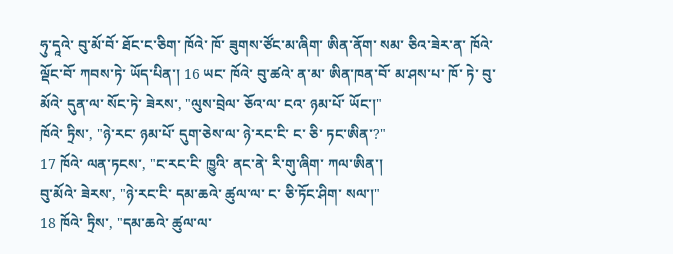ཧུ་དཱའེ་ བུ་མོ་བོ་ ཐོང་ང་ཅིག་ ཁོའེ་ ཁོ་ ཟུགས་ཙོང་མ་ཞིག་ ཨིན་ནོག་ སམ་ ཅིའ་ཟེར་ན་ ཁོའེ་ ལྡོང་བོ་ ཀབས་ཏེ་ ཡོད་པིན་། 16 ཡང་ ཁོའེ་ བུ་ཚའེ་ ན་མ་ ཨིན་ཁན་བོ་ མ་ཤས་པ་ ཁོ་ ཏེ་ བུ་མོའེ་ དུན་ལ་ སོང་ཏེ་ ཟེརས་, "ལུས་བྲེལ་ ཅོའ་ལ་ ངའ་ ཉམ་པོ་ ཡོང་།"
ཁོའེ་ ཏྲིས་, "ཉེ་རང་ ཉམ་པོ་ དུག་ཅེས་ལ་ ཉེ་རང་ངི་ ང་ ཅི་ ཏང་ཨིན་?"
17 ཁོའེ་ ལན་ཏངས་, "ང་རང་ངི་ ཁྱུའི་ ནང་ནེ་ རི་གུ་ཞིག་ ཀལ་ཨིན་།
བུ་མོའེ་ ཟེརས་, "ཉེ་རང་ངི་ དམ་ཆའེ་ ཚུལ་ལ་ ང་ ཅི་ཏོང་ཤིག་ སལ་།"
18 ཁོའེ་ ཏྲིས་, "དམ་ཆའེ་ ཚུལ་ལ་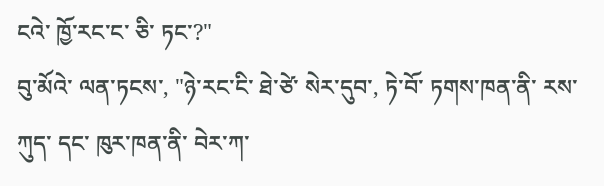ངའེ་ ཁྱོ་རང་ང་ ཅི་ ཏང་?"
བུ་མོའེ་ ལན་ཏངས་, "ཉེ་རང་ངི་ ཐེ་ཙེ་ སེར་དུབ་, ཏེ་བོ་ ཏགས་ཁན་ནི་ རས་ཀུད་ དང་ ཁུར་ཁན་ནི་ བེར་ཀ་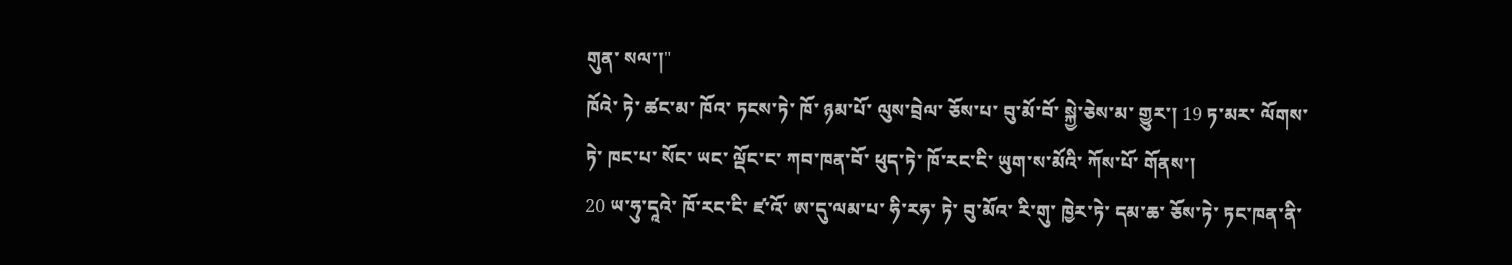གུན་ སལ་།"
ཁོའེ་ ཏེ་ ཚང་མ་ ཁོའ་ ཏངས་ཏེ་ ཁོ་ ཉམ་པོ་ ལུས་བྲེལ་ ཅོས་པ་ བུ་མོ་བོ་ སྐྱེ་ཅེས་མ་ གྱུར་། 19 ཏ་མར་ ལོགས་ཏེ་ ཁང་པ་ སོང་ ཡང་ ལྡོང་ང་ ཀབ་ཁན་བོ་ ཕུད་ཏེ་ ཁོ་རང་ངི་ ཡུག་ས་མོའི་ ཀོས་པོ་ གོནས་།
20 ཡ་ཧུ་དཱའེ་ ཁོ་རང་ངི་ ཛ་འོ་ ཨ་དུ་ལམ་པ་ ཧི་རཧ་ ཏེ་ བུ་མོའ་ རི་གུ་ ཁྱེར་ཏེ་ དམ་ཆ་ ཅོས་ཏེ་ ཏང་ཁན་ནི་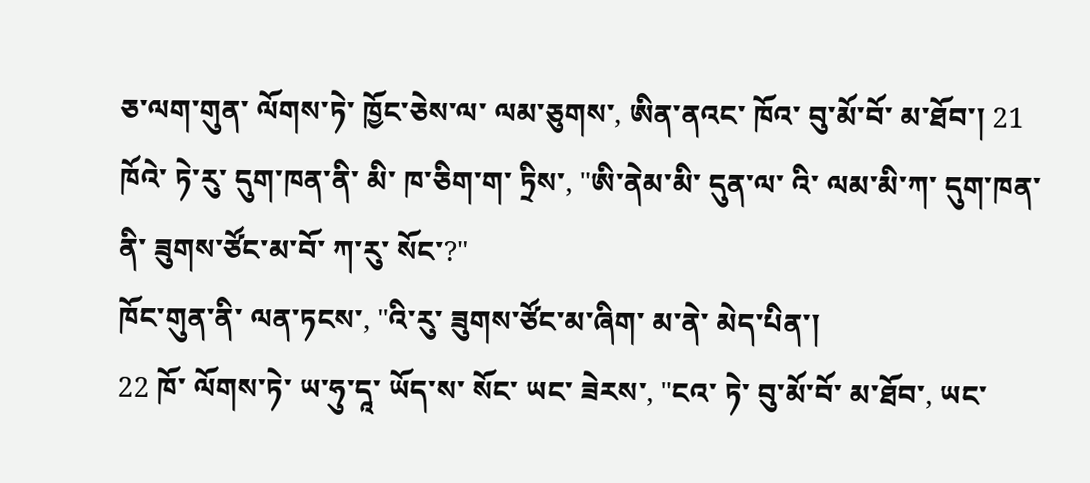ཅ་ལག་གུན་ ལོགས་ཏེ་ ཁྱོང་ཅེས་ལ་ ལམ་ཅུགས་, ཨིན་ནའང་ ཁོའ་ བུ་མོ་བོ་ མ་ཐོབ་། 21 ཁོའེ་ ཏེ་རུ་ དུག་ཁན་ནི་ མི་ ཁ་ཅིག་ག་ ཏྲིས་, "ཨི་ནེམ་མི་ དུན་ལ་ འི་ ལམ་མི་ཀ་ དུག་ཁན་ནི་ ཟུགས་ཙོང་མ་བོ་ ཀ་རུ་ སོང་?"
ཁོང་གུན་ནི་ ལན་ཏངས་, "འི་རུ་ ཟུགས་ཙོང་མ་ཞིག་ མ་ནེ་ མེད་པིན་།
22 ཁོ་ ལོགས་ཏེ་ ཡ་ཧུ་དཱ་ ཡོད་ས་ སོང་ ཡང་ ཟེརས་, "ངའ་ ཏེ་ བུ་མོ་བོ་ མ་ཐོབ་, ཡང་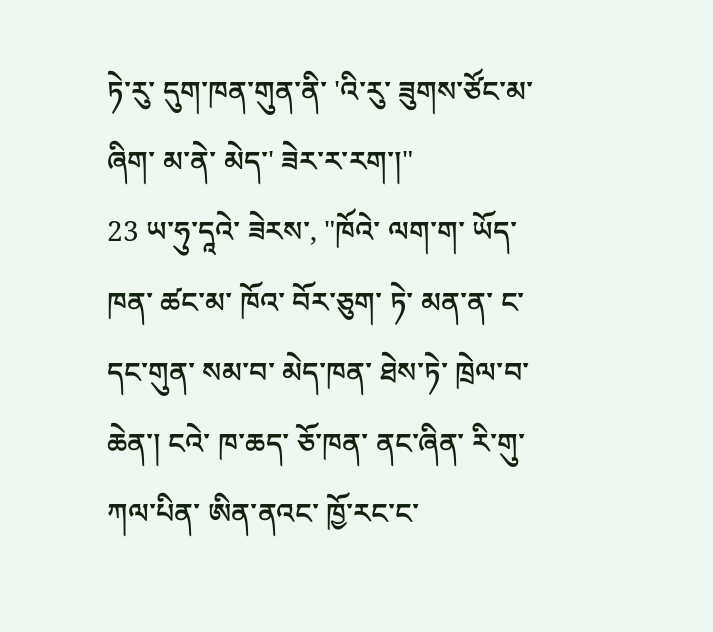ཏེ་རུ་ དུག་ཁན་གུན་ནི་ 'འི་རུ་ ཟུགས་ཙོང་མ་ཞིག་ མ་ནེ་ མེད་' ཟེར་ར་རག་།"
23 ཡ་ཧུ་དཱའེ་ ཟེརས་, "ཁོའེ་ ལག་ག་ ཡོད་ཁན་ ཚང་མ་ ཁོའ་ བོར་ཅུག་ ཏེ་ མན་ན་ ང་དང་གུན་ སམ་བ་ མེད་ཁན་ ཐེས་ཏེ་ ཁྲེལ་བ་ ཆེན་། ངའེ་ ཁ་ཆད་ ཅོ་ཁན་ ནང་ཞིན་ རི་གུ་ ཀལ་པིན་ ཨིན་ནའང་ ཁྱོ་རང་ང་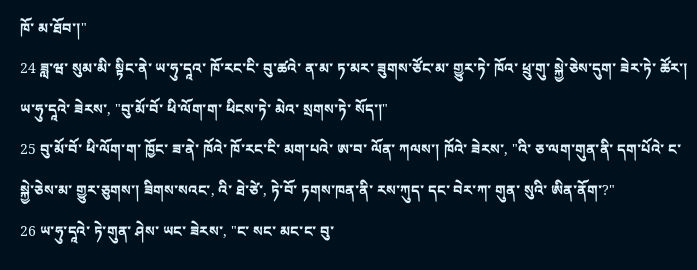ཁོ་ མ་ཐོབ་།"
24 ཟླ་ཝ་ སུམ་མི་ སྟིང་ནེ་ ཡ་ཧུ་དཱའ་ ཁོ་རང་ངི་ བུ་ཚའེ་ ན་མ་ ཏ་མར་ ཟུགས་ཙོང་མ་ གྱུར་ཏེ་ ཁོའ་ ཕྲུ་གུ་ སྐྱེ་ཅེས་དུག་ ཟེར་ཏེ་ ཚོར་།
ཡ་ཧུ་དཱའེ་ ཟེརས་, "བུ་མོ་བོ་ ཕི་ལོག་ག་ ཕིངས་ཏེ་ མེའ་ སྲགས་ཏེ་ སོད་།"
25 བུ་མོ་བོ་ ཕི་ལོག་ག་ ཁྱོང་ ཟ་ནེ་ ཁོའེ་ ཁོ་རང་ངི་ མག་པའེ་ ཨ་བ་ ལོན་ ཀལས་། ཁོའེ་ ཟེརས་, "འི་ ཅ་ལག་གུན་ནི་ དག་པོའེ་ ང་ སྐྱེ་ཅེས་མ་ གྱུར་ཅུགས་། ཟིགས་སའང་, འི་ ཐེ་ཙེ་, ཏེ་བོ་ ཏགས་ཁན་ནི་ རས་ཀུད་ དང་ བེར་ཀ་ གུན་ སུའི་ ཨིན་ནོག་?"
26 ཡ་ཧུ་དཱའེ་ ཏེ་གུན་ ཤེས་ ཡང་ ཟེརས་, "ང་ སང་ མང་ང་ བུ་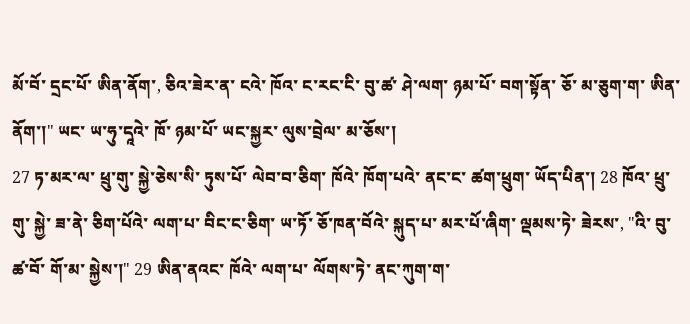མོ་བོ་ དྲང་པོ་ ཨིན་ནོག་, ཅིའ་ཟེར་ན་ ངའེ་ ཁོའ་ ང་རང་ངི་ བུ་ཚ་ ཤེ་ལག་ ཉམ་པོ་ བག་སྟོན་ ཅོ་ མ་ཅུག་ག་ ཨིན་ནོག་།" ཡང་ ཡ་ཧུ་དཱའེ་ ཁོ་ ཉམ་པོ་ ཡང་སྐྱར་ ལུས་བྲེལ་ མ་ཅོས་།
27 ཏ་མར་ལ་ ཕྲུ་གུ་ སྐྱེ་ཅེས་སི་ ཏུས་པོ་ ལེབ་བ་ཅིག་ ཁོའེ་ ཁོག་པའེ་ ནང་ང་ ཚག་ཕྲུག་ ཡོད་པིན་། 28 ཁོའ་ ཕྲུ་གུ་ སྐྱེ་ ཟ་ནེ་ ཅིག་པོའེ་ ལག་པ་ བིང་ང་ཅིག་ ཡ་ཏོ་ ཅོ་ཁན་བོའེ་ སྐུད་པ་ མར་པོ་ཞིག་ ལྡམས་ཏེ་ ཟེརས་, "འི་ བུ་ཚ་བོ་ གོ་མ་ སྐྱེས་།" 29 ཨིན་ནའང་ ཁོའེ་ ལག་པ་ ལོགས་ཏེ་ ནང་ཀུག་ག་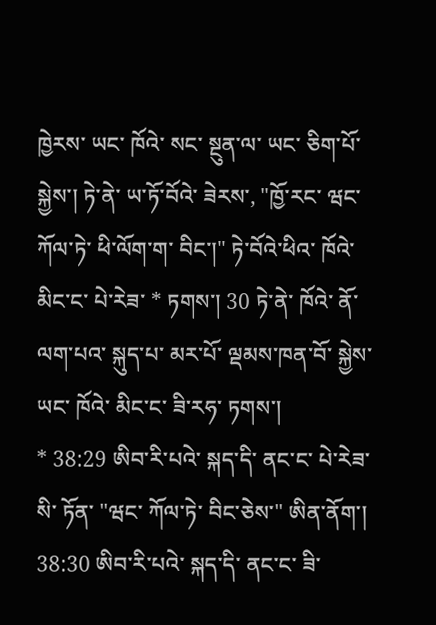ཁྱེརས་ ཡང་ ཁོའེ་ སང་ སྔུན་ལ་ ཡང་ ཅིག་པོ་ སྐྱེས་། ཏེ་ནེ་ ཡ་ཏོ་བོའེ་ ཟེརས་, "ཁྱོ་རང་ ཝང་ ཀོལ་ཏེ་ ཕི་ལོག་ག་ བིང་།" ཏེ་བོའེ་ཕིའ་ ཁོའེ་ མིང་ང་ པེ་རེཟ་ * ཏགས་། 30 ཏེ་ནེ་ ཁོའེ་ ནོ་ ལག་པའ་ སྐུད་པ་ མར་པོ་ ལྡམས་ཁན་བོ་ སྐྱེས་ ཡང་ ཁོའེ་ མིང་ང་ ཟི་རཧ་ ཏགས་།
* 38:29 ཨིབ་རི་པའེ་ སྐད་དི་ ནང་ང་ པེ་རེཟ་སི་ ཏོན་ "ཝང་ ཀོལ་ཏེ་ བིང་ཅེས་" ཨིན་ནོག་། 38:30 ཨིབ་རི་པའེ་ སྐད་དི་ ནང་ང་ ཟི་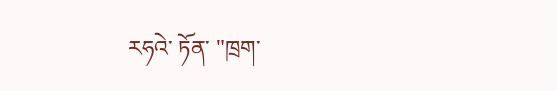རཧའེ་ ཏོན་ "ཁྲག་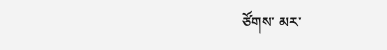ཙོགས་ མར་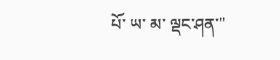པོ་ ཡ་ མ་ ལྡང་ཤན་"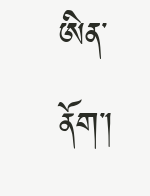ཨིན་ནོག་།